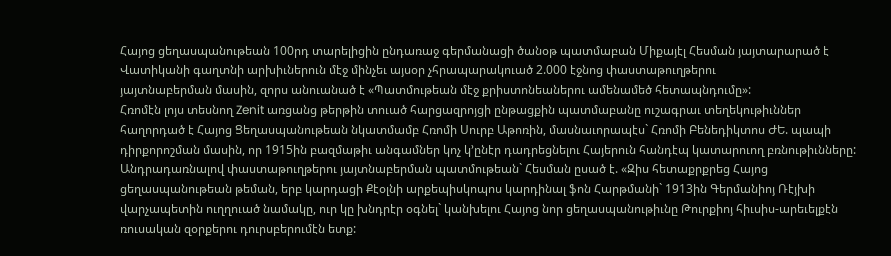Հայոց ցեղասպանութեան 100րդ տարելիցին ընդառաջ գերմանացի ծանօթ պատմաբան Միքայէլ Հեսման յայտարարած է Վատիկանի գաղտնի արխիւներուն մէջ մինչեւ այսօր չհրապարակուած 2.000 էջնոց փաստաթուղթերու
յայտնաբերման մասին, զորս անուանած է «Պատմութեան մէջ քրիստոնեաներու ամենամեծ հետապնդումը»:
Հռոմէն լոյս տեսնող Zenit առցանց թերթին տուած հարցազրոյցի ընթացքին պատմաբանը ուշագրաւ տեղեկութիւններ հաղորդած է Հայոց Ցեղասպանութեան նկատմամբ Հռոմի Սուրբ Աթոռին, մասնաւորապէս` Հռոմի Բենեդիկտոս ԺԵ. պապի դիրքորոշման մասին, որ 1915ին բազմաթիւ անգամներ կոչ կ՚ընէր դադրեցնելու Հայերուն հանդէպ կատարուող բռնութիւնները:
Անդրադառնալով փաստաթուղթերու յայտնաբերման պատմութեան` Հեսման ըսած է. «Զիս հետաքրքրեց Հայոց ցեղասպանութեան թեման, երբ կարդացի Քէօլնի արքեպիսկոպոս կարդինալ ֆոն Հարթմանի` 1913ին Գերմանիոյ Ռէյխի վարչապետին ուղղուած նամակը, ուր կը խնդրէր օգնել` կանխելու Հայոց նոր ցեղասպանութիւնը Թուրքիոյ հիւսիս-արեւելքէն ռուսական զօրքերու դուրսբերումէն ետք: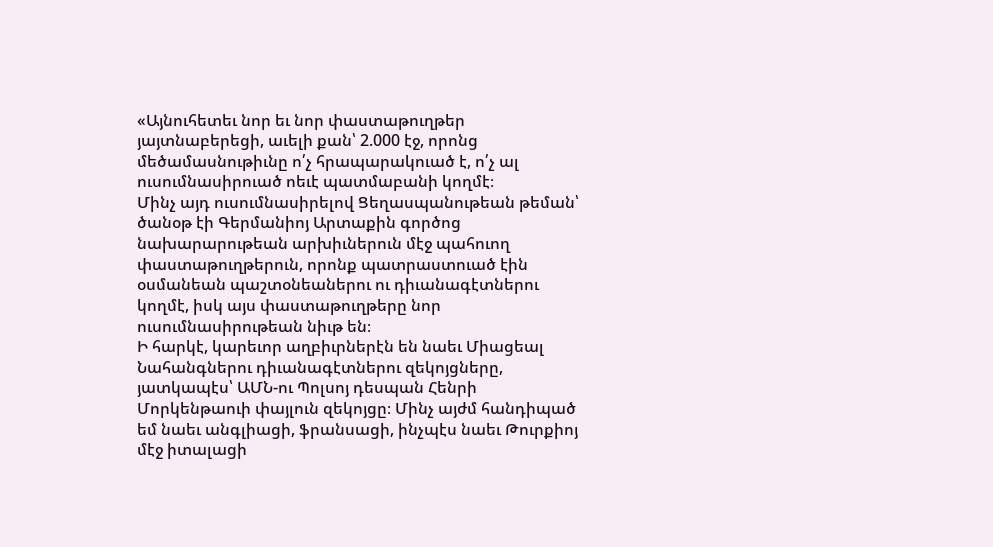«Այնուհետեւ նոր եւ նոր փաստաթուղթեր յայտնաբերեցի, աւելի քան՝ 2.000 էջ, որոնց մեծամասնութիւնը ո՛չ հրապարակուած է, ո՛չ ալ ուսումնասիրուած ոեւէ պատմաբանի կողմէ։
Մինչ այդ ուսումնասիրելով Ցեղասպանութեան թեման՝ ծանօթ էի Գերմանիոյ Արտաքին գործոց նախարարութեան արխիւներուն մէջ պահուող փաստաթուղթերուն, որոնք պատրաստուած էին օսմանեան պաշտօնեաներու ու դիւանագէտներու կողմէ, իսկ այս փաստաթուղթերը նոր ուսումնասիրութեան նիւթ են։
Ի հարկէ, կարեւոր աղբիւրներէն են նաեւ Միացեալ Նահանգներու դիւանագէտներու զեկոյցները, յատկապէս՝ ԱՄՆ-ու Պոլսոյ դեսպան Հենրի Մորկենթաուի փայլուն զեկոյցը։ Մինչ այժմ հանդիպած եմ նաեւ անգլիացի, ֆրանսացի, ինչպէս նաեւ Թուրքիոյ մէջ իտալացի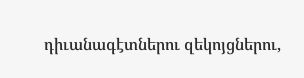դիւանագէտներու զեկոյցներու,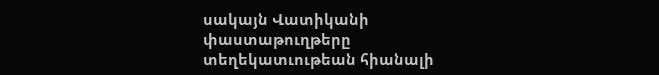սակայն Վատիկանի փաստաթուղթերը տեղեկատւութեան հիանալի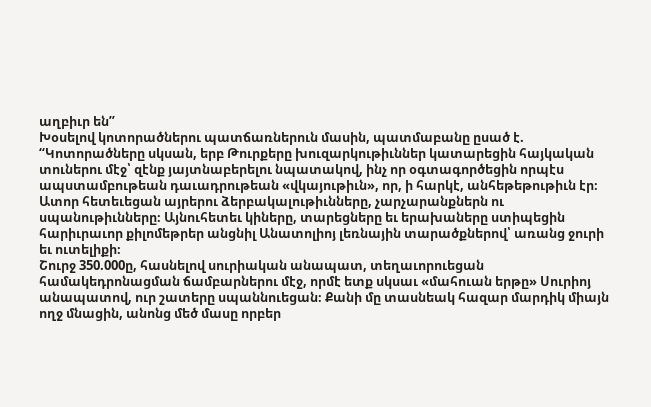աղբիւր են”
Խօսելով կոտորածներու պատճառներուն մասին, պատմաբանը ըսած է. “Կոտորածները սկսան, երբ Թուրքերը խուզարկութիւններ կատարեցին հայկական տուներու մէջ՝ զէնք յայտնաբերելու նպատակով, ինչ որ օգտագործեցին որպէս ապստամբութեան դաւադրութեան «վկայութիւն», որ, ի հարկէ, անհեթեթութիւն էր։ Ատոր հետեւեցան այրերու ձերբակալութիւնները, չարչարանքներն ու սպանութիւնները։ Այնուհետեւ կիները, տարեցները եւ երախաները ստիպեցին հարիւրաւոր քիլոմեթրեր անցնիլ Անատոլիոյ լեռնային տարածքներով՝ առանց ջուրի եւ ուտելիքի։
Շուրջ 350.000ը, հասնելով սուրիական անապատ, տեղաւորուեցան համակեդրոնացման ճամբարներու մէջ, որմէ ետք սկսաւ «մահուան երթը» Սուրիոյ անապատով, ուր շատերը սպաննուեցան։ Քանի մը տասնեակ հազար մարդիկ միայն ողջ մնացին, անոնց մեծ մասը որբեր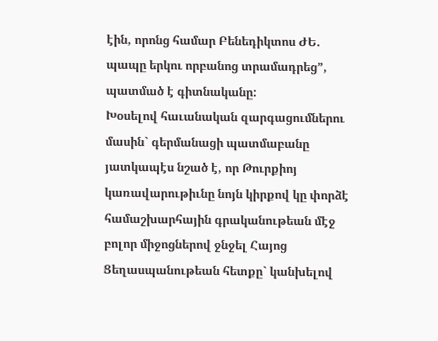էին, որոնց համար Բենեդիկտոս ԺԵ. պապը երկու որբանոց տրամադրեց”, պատմած է գիտնականը:
Խօսելով հաւանական զարգացումներու մասին` գերմանացի պատմաբանը յատկապէս նշած է, որ Թուրքիոյ կառավարութիւնը նոյն կիրքով կը փորձէ համաշխարհային գրականութեան մէջ բոլոր միջոցներով ջնջել Հայոց Ցեղասպանութեան հետքը` կանխելով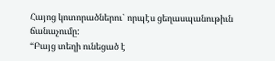Հայոց կոտորածներու` որպէս ցեղասպանութիւն ճանաչումը:
“Բայց տեղի ունեցած է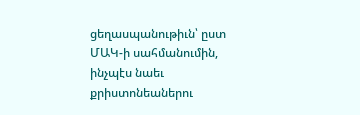ցեղասպանութիւն՝ ըստ ՄԱԿ-ի սահմանումին, ինչպէս նաեւ քրիստոնեաներու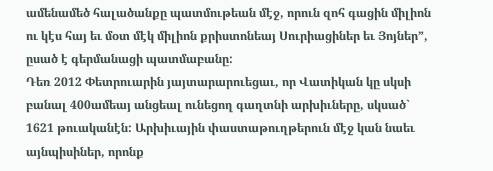ամենամեծ հալածանքը պատմութեան մէջ, որուն զոհ գացին միլիոն ու կէս հայ եւ մօտ մէկ միլիոն քրիստոնեայ Սուրիացիներ եւ Յոյներ”, ըսած է գերմանացի պատմաբանը:
Դեռ 2012 Փետրուարին յայտարարուեցաւ, որ Վատիկան կը սկսի բանալ 400ամեայ անցեալ ունեցող գաղտնի արխիւները, սկսած` 1621 թուականէն: Արխիւային փաստաթուղթերուն մէջ կան նաեւ այնպիսիներ, որոնք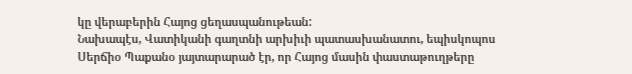կը վերաբերին Հայոց ցեղասպանութեան:
Նախապէս, Վատիկանի գաղտնի արխիւի պատասխանատու, եպիսկոպոս Սերճիօ Պաքանօ յայտարարած էր, որ Հայոց մասին փաստաթուղթերը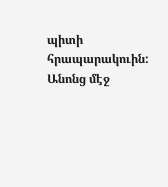պիտի հրապարակուին: Անոնց մէջ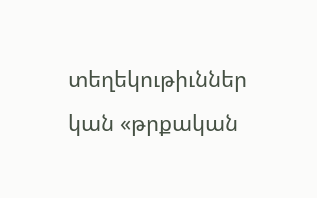տեղեկութիւններ կան «թրքական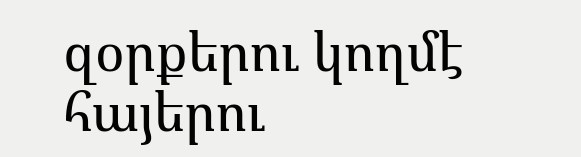զօրքերու կողմէ հայերու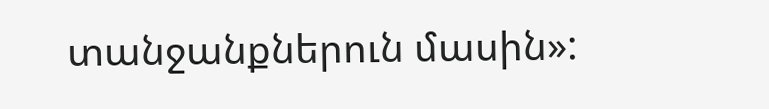տանջանքներուն մասին»: